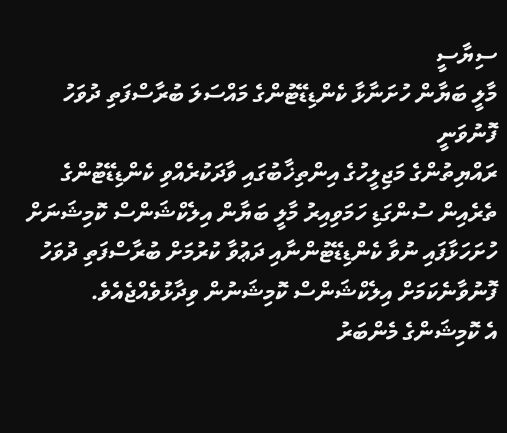ސިޔާސީ
މާލީ ބަޔާން ހުށަނާޅާ ކެންޑިޑޭޓުންގެ މައްސަލަ ބުރާސްފަތި ދުވަހު ފޮނުވަނީ
ރައްޔިތުންގެ މަޖިލީހުގެ އިންތިޚާބުގައި ވާދަކުރެއްވި ކެންޑިޑޭޓުންގެ ތެރެއިން ސުންގަޑި ހަމަވިއިރު މާލީ ބަޔާން އިލެކްޝަންސް ކޮމިޝަނަށް ހުށަހަޅާފައި ނުވާ ކެންޑިޑޭޓުންނާއި ދަޢުވާ ކުރުމަށް ބުރާސްފަތި ދުވަހު ފޮނުވާނެކަމަށް އިލެކްޝަންސް ކޮމިޝަނުން ވިދާޅުވެއްޖެއެވެ.
އެ ކޮމިޝަންގެ މެންބަރު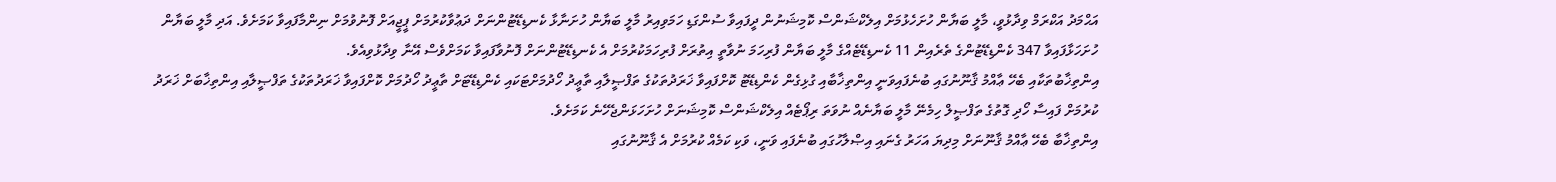އަޙްމަދު އަކްރަމް ވިދާޅުވީ، މާލީ ބަޔާން ހުށަހެޅުމަށް އިލެކްޝަންސް ކޮމިޝަނުން ދީފައިވާ ސުންގަޑި ހަމަވިއިރު މާލީ ބަޔާން ހުށަނާޅާ ކެނޑިޑޭޓުންނަށް ދަޢުވާކުރުމަށް ޕީޖީއަށް ފޮނުވުމަށް ނިންމާފައިވާ ކަމަށެވެ. އަދި މާލީ ބަޔާން ހުށަހަޅާފައިވާ 347 ކެންޑިޑޭޓުންގެ ތެރެއިން 11 ކެނޑިޑޭޓެއްގެ މާލީ ބަޔާން ފުރިހަމަ ނުވާތީ އިތުރަށް ފުރިހަމަކުރުމަށް އެ ކެނޑިޑޭޓުންނަށް ފޮނުވާފައިވާ ކަމަށްވެސް އޭނާ ވިދާޅުވިއެވެ.
އިންތިޚާބުތަކާއި ބެހޭ ޢާއްމު ޤާނޫނުގައި ބުނެފައިވަނީ އިންތިޚާބާއި ގުޅިގެން ކެންޑިޑޭޓު ކޮށްފައިވާ ޚަރަދުތަކުގެ ތަފްޞީލާއި ތާޢީދު ހޯދުމަށްޓަކައި ކެންޑިޑޭޓަށް ތާޢީދު ހޯދުމަށް ކޮށްފައިވާ ޚަރަދުތަކުގެ ތަފްޞީލާއި އިންތިޚާބަށް ޚަރަދު ކުރުމަށް ފައިސާ ހޯދި ގޮތުގެ ތަފްޞީލް ހިމެނޭ މާލީ ބަޔާނެއް ނުވަތަ ރިޕޯޓެއް އިލެކްޝަންސް ކޮމިޝަނަށް ހުށަހަޅަންޖެހޭނެ ކަމަށެވެ.
އިންތިޚާބާ ބެހޭ ޢާއްމު ޤާނޫނަށް މިދިޔަ އަހަރު ގެނައި އިޞްލާހުގައި ބުނެފައި ވަނީ، ވަކި ކަމެއް ކުރުމަށް އެ ޤާނޫނުގައި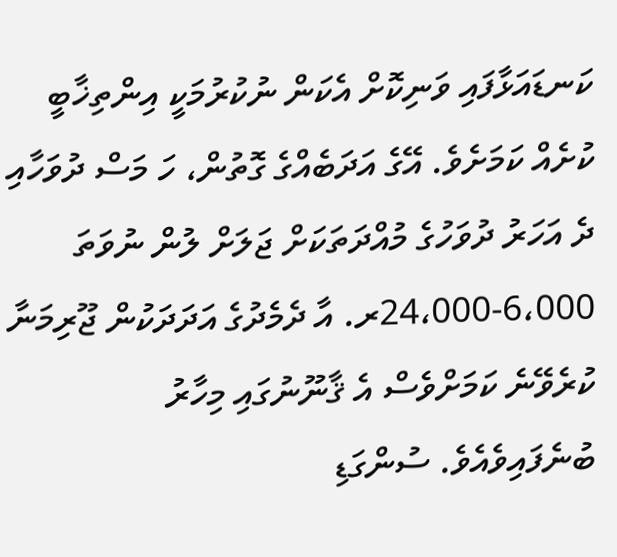ކަނޑައަޅާފައި ވަނިކޮށް އެކަން ނުކުރުމަކީ އިންތިޚާބީ ކުށެއް ކަމަށެވެ. އޭގެ އަދަބެއްގެ ގޮތުން، ހަ މަސް ދުވަހާއި ދެ އަހަރު ދުވަހުގެ މުއްދަތަކަށް ޖަލަށް ލުން ނުވަތަ 6،000-24،000ރ. އާ ދެމެދުގެ އަދަދަކުން ޖޫރިމަނާ ކުރެވޭނެ ކަމަށްވެސް އެ ޤާނޫނުގައި މިހާރު ބުނެފައިވެއެވެ. ސުންގަޑި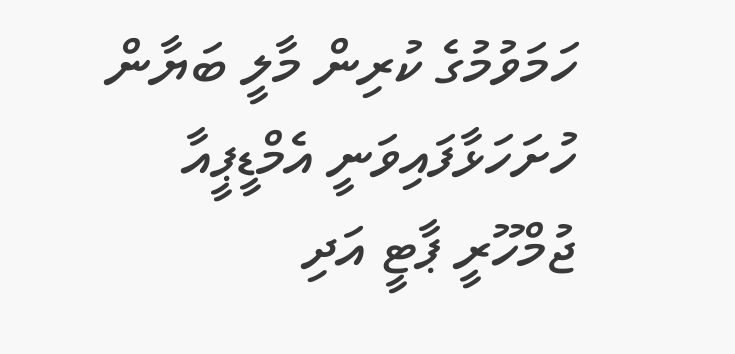ހަމަވުމުގެ ކުރިން މާލީ ބަޔާން ހުށަހަޅާފައިވަނީ އެމްޑީޕީއާ ޖުމްހޫރީ ޕާޓީ އަދި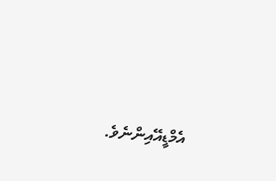އެމްޑީއޭއިންނެވެ.